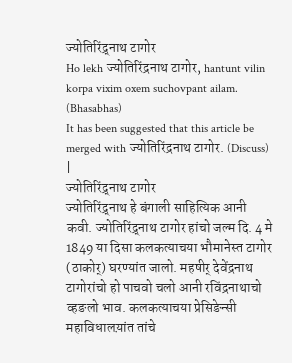ज्योतिरिंद्र्नाथ टागोर
Ho lekh ज्योतिरिंद्रनाथ टागोर, hantunt vilin korpa vixim oxem suchovpant ailam. (Bhasabhas)
It has been suggested that this article be merged with ज्योतिरिंद्रनाथ टागोर. (Discuss) |
ज्योतिरिंद्र्नाथ टागोर
ज्योतिरिंद्र्नाथ हे बंगाली साहित्यिक आनी कवी. ज्योतिरिंद्र्नाथ टागोर हांचो जल्म दि. 4 मे 1849 या दिसा कलकत्याचया भौमानेस्त टागोर (ठाकोर्) घरण्यांत जालो. महषीर् देवेंद्रनाथ टागोरांचो हो पाचवो चलो आनी रविंद्रनाथाचो व्हङलो भाव. कलकत्याचया प्रेसिङेन्सी महाविधालय़ांत तांचे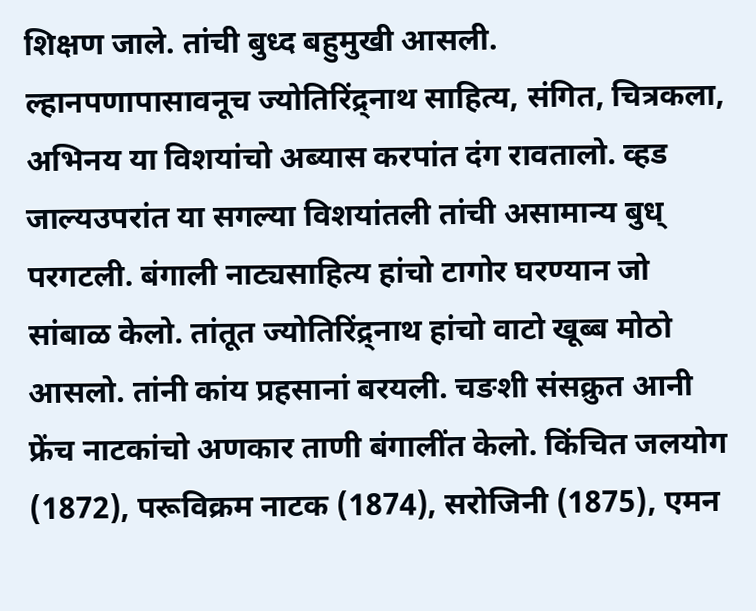शिक्षण जाले. तांची बुध्द बहुमुखी आसली. ल्हानपणापासावनूच ज्योतिरिंद्र्नाथ साहित्य, संगित, चित्रकला, अभिनय या विशयांचो अब्यास करपांत दंग रावतालो. व्हड जाल्यउपरांत या सगल्या विशयांतली तांची असामान्य बुध् परगटली. बंगाली नाट्यसाहित्य हांचो टागोर घरण्यान जो सांबाळ केलो. तांतूत ज्योतिरिंद्र्नाथ हांचो वाटो खूब्ब मोठो आसलो. तांनी कांय प्रहसानां बरयली. चङशी संसक्रुत आनी फ्रेंच नाटकांचो अणकार ताणी बंगालींत केलो. किंचित जलयोग (1872), परूविक्रम नाटक (1874), सरोजिनी (1875), एमन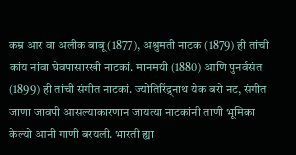कम्र आर वा अलीक बाबू (1877), अश्रुमती नाटक (1879) ही तांची कांय नांवा घेवपासारखी नाटकां. मानमयी (1880) आणि पुनर्वसंत (1899) ही तांची संगीत नाटकां. ज्योतिरिंद्र्नाथ येक बरो नट, संगीत जाणा जावपी आसल्याकारणान जायत्या नाटकांनी ताणी भूमिका केल्यो आनी गाणी बरयली. भारती ह्या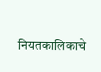नियतकालिकाचे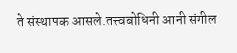ते संस्थापक आसले.तत्त्वबोधिनी आनी संगील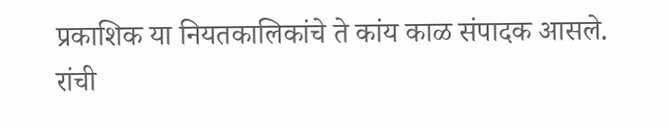प्रकाशिक या नियतकालिकांचे ते कांय काळ संपादक आसले. रांची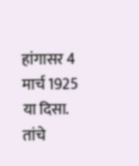हांगासर 4 मार्च 1925 या दिसा. तांचे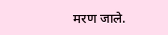मरण जाले.